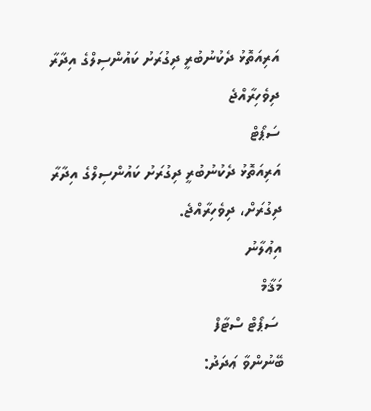އަރިއަތޮޅު ދެކުނުބުރީ ދިގުރަށު ކައުންސިލްގެ އިދާރާ
ދިވެހިރާއްޖެ
ސަޕޯޓް
އަރިއަތޮޅު ދެކުނުބުރީ ދިގުރަށު ކައުންސިލްގެ އިދާރާ
ދިގުރަށް، ދިވެހިރާއްޖެ.
އިޢުލާނު
މަޤާމް
 ސަޕޯޓް ސްޓާފް
ބޭނުންވާ ޢަދަދު: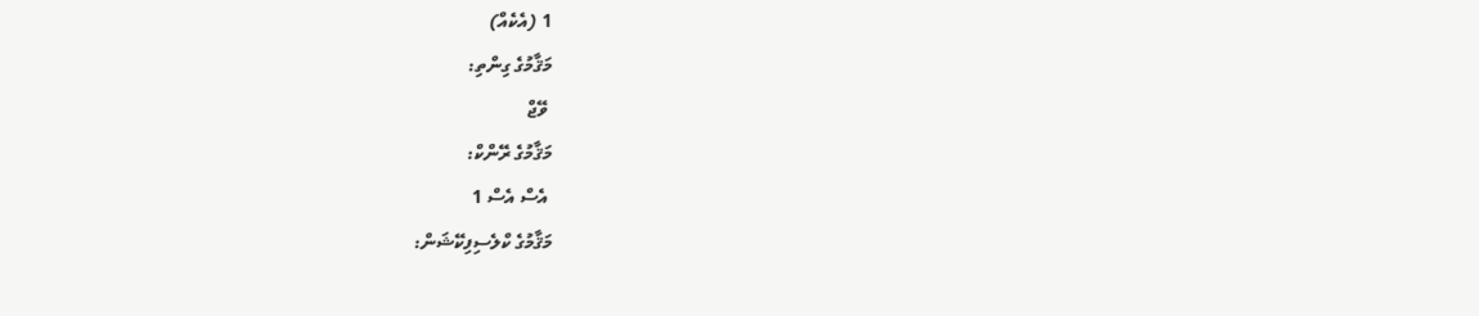1 (އެކެއް)
މަޤާމުގެ ގިންތި:
 ވޭޖް
މަޤާމުގެ ރޭންކް:
 އެސް އެސް 1
މަޤާމުގެ ކްލެސިފިކޭޝަން: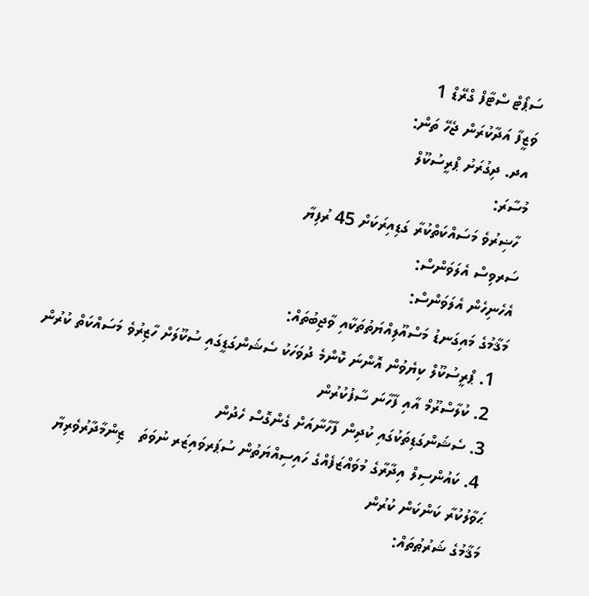ސަޕޯޓް ސްޓާފް ގްރޭޑް 1
ވަޒީފާ އަދާކުރަން ޖެހޭ ތަން:
 އދ. ދިގުރަށު ޕްރީސުކޫލް
މުސާރަ:
 ހާޟިރުވެ މަސައްކަތްކުރާ ގަޑިއިރަކަށް 45 ރުފިޔާ
ސަރވިސް އެލަވަންސް:
އެހެނިހެން އެލަވަންސް:
މަޤާމުގެ މައިގަނޑު މަސްއޫލިއްޔަތުތަކާއި ވާޖިބުތައް:
  1. ޕްރީސުކޫލް ކިޔެވުން އޮންނަ ކޮންމެ ދުވަހަކު ސެޝަންގަޑީގައި ސުކޫލަށް ހާޒިރުވެ މަސައްކަތް ކުރުން
  2. ކުލާސްރޫމް އާއި ފާހާނަ ސާފުކުރުން
  3. ސެޝަންގަޑިތަކުގައި ކުދިން ފާހާނާއަށް ގެންގޮސް ހެދުން
  4. ކައުންސިލް އިދާރާގެ މުވައްޒަފެއްގެ ހައިސިއްޔަތުން ސުޕަރވައިޒަރ ނުވަތަ   ޒިންމާދާރުވެރިޔާ ޙަވާލުކުރާ ކަންކަން ކުރުން
މަޤާމުގެ ޝަރުޠުތައް: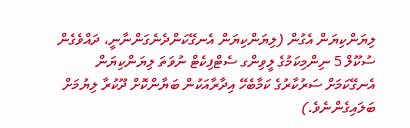ލިޔަންކިޔަން އެގުން (ލިޔަންކިޔަން އެނގޭކަންދެނެގަންނާނީ، ދައްވެގެން ސުކޫލް 5 ނިންމިކަމުގެ ލީވިންގ ސެޓްފިކެޓް ނުވަތަ ލިޔަންކިޔަން އެނގޭކަމަށް ސަރުކާރުގެ ކަމާބެހޭ އިދާރާއަކުން ބަޔާންކޮށް ދޫކުރާ ލިޔުމަށް ބަލައިގެންނެވެ.)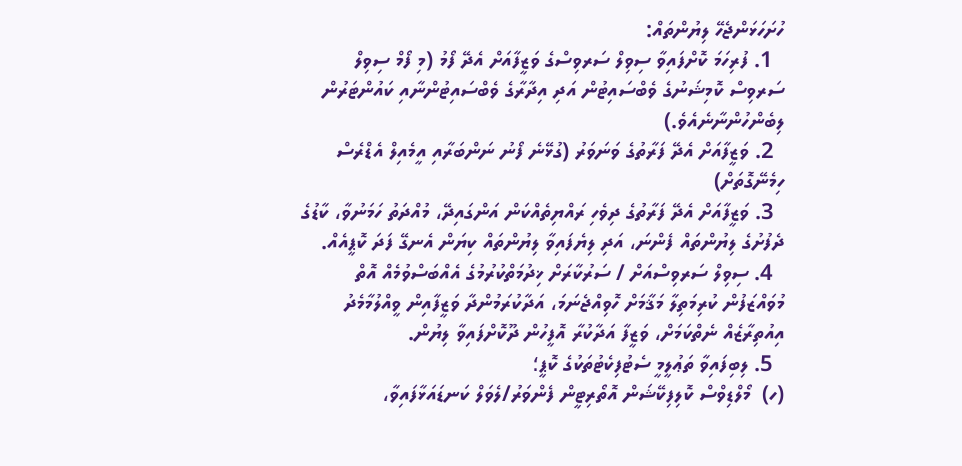ހުށަހަޅަންޖެހޭ ލިޔުންތައް:
  1. ފުރިހަމަ ކޮށްފައިވާ ސިވިލް ސަރވިސްގެ ވަޒީފާއަށް އެދޭ ފޯމު (މި ފޯމް ސިވިލް ސަރވިސް ކޮމިޝަނުގެ ވެބްސައިޓުން އަދި އިދާރާގެ ވެބްސައިޓުންނާއި ކައުންޓަރުން ލިބެންހުންނާނެއެވެ.)
  2. ވަޒީފާއަށް އެދޭ ފަރާތުގެ ވަނަވަރު (ގުޅޭނެ ފޯނު ނަންބަރާއި އީމެއިލް އެޑްރެސް ހިމެނޭގޮތަށް)
  3. ވަޒީފާއަށް އެދޭ ފަރާތުގެ ދިވެހި ރައްޔިތެއްކަން އަންގައިދޭ، މުއްދަތު ހަމަނުވާ، ކާޑުގެ ދެފުށުގެ ލިޔުންތައް ފެންނަ، އަދި ލިޔެފައިވާ ލިޔުންތައް ކިޔަން އެނގޭ ފަދަ ކޮޕީއެއް.
  4. ސިވިލް ސަރވިސްއަށް / ސަރުކާރަށް ޚިދުމަތްކުރުމުގެ އެއްބަސްވުމެއް އޮތް މުވައްޒަފުން ކުރިމަތިލާ މަޤާމަށް ހޮވިއްޖެނަމަ، އަދާކުރަމުންދާ ވަޒީފާއިން ވީއްލުމާމެދު އިއުތިރާޒެއް ނެތްކަމަށް، ވަޒީފާ އަދާކުރާ އޮފީހުން ދޫކޮށްފައިވާ ލިޔުން.
  5. ލިބިފައިވާ ތަޢުލީމީ ސެޓުފިކެޓުތަކުގެ ކޮޕީ؛
(ހ)  މޯލްޑިވްސް ކޮލިފިކޭޝަން އޮތޯރިޓީން ފެންވަރު/ލެވަލް ކަނޑައަޅާފައިވާ،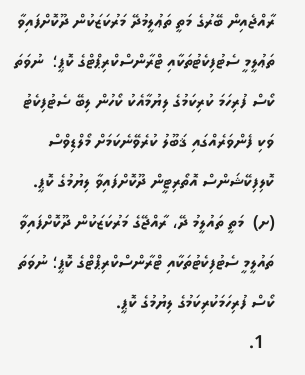ރާއްޖެއިން ބޭރުގެ މަތީ ތަޢުލީމުދޭ މަރުކަޒަކުން ދޫކޮށްފައިވާ ތަޢުލީމީ ސެޓުފިކެޓުތަކާއި ޓްރާންސްކްރިޕްޓްގެ ކޮޕީ؛  ނުވަތަ ކޯސް ފުރިހަމަ ކުރިކަމުގެ ލިޔުމާއެކު ކޯހުން ލިބޭ ސެޓުފިކެޓު ވަކި ފެންވަރެއްގައި ޤަބޫލު ކުރެވޭނެކަމަށް މޯލްޑިވްސް ކޮލިފިކޭޝަންސް އޮތޯރިޓީން ދޫކޮށްފައިވާ ލިޔުމުގެ ކޮޕީ.
(ށ)  މަތީ ތައުލީމު ދޭ، ރާއްޖޭގެ މަރުކަޒަކުން ދޫކޮށްފައިވާ ތައުލީމީ ސެޓުފިކެޓުތަކާއި ޓްރާންސްކްރިޕްޓްގެ ކޮޕީ؛ ނުވަތަ ކޯސް ފުރިހަމަކުރިކަމުގެ ލިޔުމުގެ ކޮޕީ.
  1.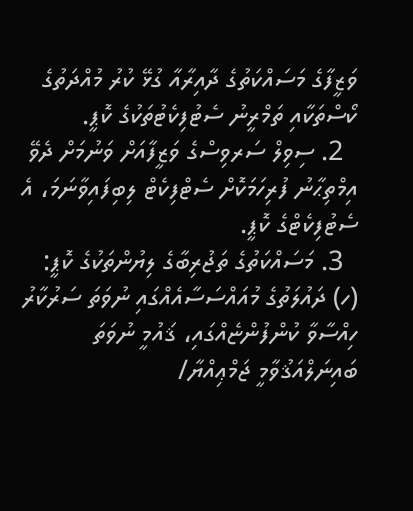ވަޒީފާގެ މަސައްކަތުގެ ދާއިރާއާ ގުޅޭ ކުރު މުއްދަތުގެ ކޯސްތަކާއި ތަމްރީނު ސެޓުފިކެޓުތަކުގެ ކޮޕީ.
  2. ސިވިލް ސަރވިސްގެ ވަޒީފާއަށް ވަނުމަށް ދެވޭ އިމްތިޙާނު ފުރިހަމަކޮށް ސެޓްފިކެޓް ލިބިފައިވާނަމަ، އެ ސެޓުފިކެޓްގެ ކޮޕީ.
  3. މަސައްކަތުގެ ތަޖުރިބާގެ ލިޔުންތަކުގެ ކޮޕީ:
(ހ) ދައުލަތުގެ މުއައްސަސާއެއްގައި ނުވަތަ ސަރުކާރު ހިއްސާވާ ކުންފުންޏެއްގައި، ޤައުމީ ނުވަތަ ބައިނަލްއަޤުވާމީ ޖަމްޢިއްޔާ/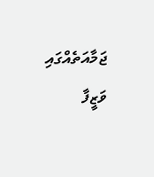ޖަމާއަތެއްގައި ވަޒީފާ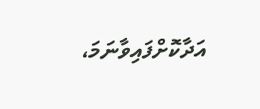އަދާކޮށްފައިވާނަމަ،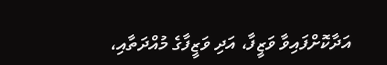އަދާކޮށްފައިވާ ވަޒީފާ، އަދި ވަޒީފާގެ މުއްދަތާއި،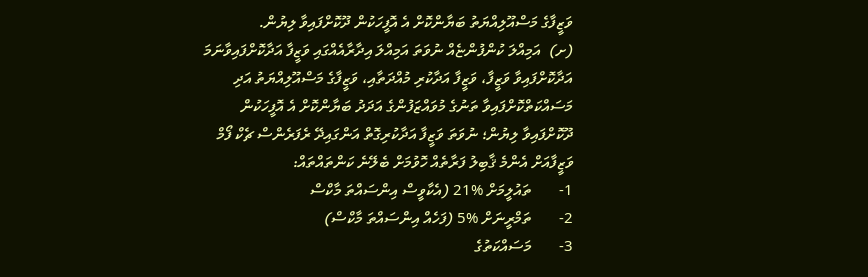ވަޒީފާގެ މަސްއޫލިއްޔަތު ބަޔާންކޮށް އެ އޮފީހަކުން ދޫކޮށްފައިވާ ލިޔުން.
(ށ)  އަމިއްލަ ކުންފުންޏެއް ނުވަތަ އަމިއްލަ އިދާރާއެއްގައި ވަޒީފާ އަދާކޮށްފައިވާނަމަ އަދާކޮށްފައިވާ ވަޒީފާ، ވަޒީފާ އަދާކުރި މުއްދަތާއި، ވަޒީފާގެ މަސްއޫލިއްޔަތު އަދި މަސައްކަތްކޮށްފައިވާ ތަނުގެ މުވައްޒަފުންގެ އަދަދު ބަޔާންކޮށް އެ އޮފީހަކުން ދޫކޮށްފައިވާ ލިޔުން؛ ނުވަތަ ވަޒީފާ އަދާކުރިގޮތް އަންގައިދޭ ރެފަރެންސް ޗެކް ފޯމް
ވަޒީފާއަށް އެންމެ ޤާބިލު ފަރާތެއް ހޮވުމަށް ބެލޭނެ ކަންތައްތައް:
1-       ތައުލީމަށް %21 (އެކާވީސް އިންސައްތަ މާކްސް
2-       ތަމްރީނަށް %5 (ފަހެއް އިންސައްތަ މާކްސް)
3-       މަސައްކަތުގެ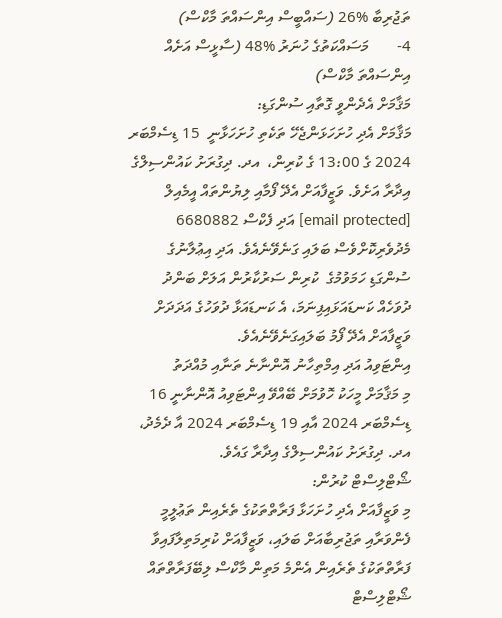ތަޖުރިބާ %26 (ސައްބީސް އިންސައްތަ މާކްސް)
4-       މަސައްކަތުގެ ހުނަރު %48 (ސާޅީސް އަށެއް އިންސައްތަ މާކްސް)
މަޤާމަށް އެދެންވީ ގޮތާއި ސުންގަޑި:
މަޤާމަށް އެދި ހުށަހަޅަންޖެހޭ ތަކެތި ހުށަހަޅާނީ  15 ޑިސެމްބަރ 2024 ގެ 13:00 ގެ ކުރިން،  އދ. ދިގުރަށު ކައުންސިލްގެ އިދާރާ އަށެވެ. ވަޒީފާއަށް އެދޭ ފޯމާއި ލިޔުންތައް އީމެއިލް [email protected] އަދި ފެކްސް 6680882 މެދުވެރިކޮށްވެސް ބަލައި ގަނެވޭނެއެވެ. އަދި އިޢުލާނުގެ ސުންގަޑި ހަމަވުމުގެ  ކުރިން ސަރުކާރުން އަލަށް ބަންދު ދުވަހެއް ކަނޑައަޅައިފިނަމަ، އެ ކަނޑައަޅާ ދުވަހުގެ އަދަދަށް ވަޒީފާއަށް އެދޭ ފޯމު ބަލައިގަނެވޭނެއެވެ.
އިންޓަވިއު އަދި އިމްތިހާނު އޮންނާނެ ތަނާއި މުއްދަތު
މި މަޤާމަށް މީހަކު ހޮވުމަށް ބޭއްވޭ އިންޓަވިއު އޮންނާނީ 16 ޑިސެމްބަރ 2024 އާއި 19 ޑިސެމްބަރ 2024 އާ ދެމެދު، އދ. ދިގުރަށު ކައުންސިލްގެ އިދާރާ ގައެވެ.
ޝޯޓްލިސްޓް ކުރުން:
މި ވަޒީފާއަށް އެދި ހުށަހަޅާ ފަރާތްތަކުގެ ތެރެއިން ތަޢުލީމީ ފެންވަރާއި ތަޖުރިބާއަށް ބަލައި، ވަޒީފާއަށް ކުރިމަތިލާފައިވާ ފަރާތްތަކުގެ ތެރެއިން އެންމެ މަތިން މާކްސް ލިބޭފަރާތްތައް ޝޯޓްލިސްޓް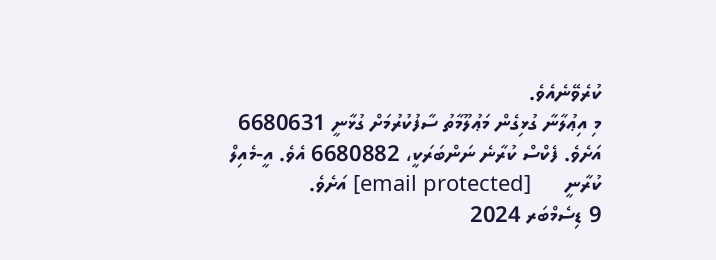ކުރެވޭނެއެވެ.
މި އިޢުލާނާ ގުޅިގެން މަޢުލޫމާތު ސާފުކުރުމަށް ގުޅާނީ 6680631 އަށެވެ. ފެކްސް ކުރާނެ ނަންބަރަކީ، 6680882 އެވެ. އީ-މެއިލް ކުރާނީ      [email protected] އަށެވެ.
9 ޑިސެމްބަރ 2024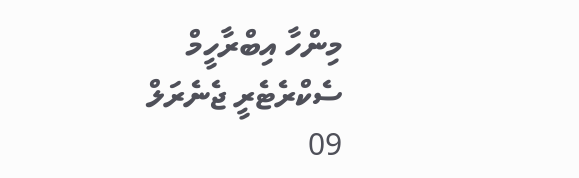މިންހާ އިބްރާހީމް
ސެކްރެޓެރީ ޖެނެރަލް
09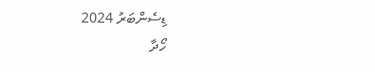ޑިސެންބަރު 2024
ހޯދާ